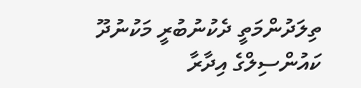ތިލަދުންމަތީ ދެކުނުބުރީ މަކުނުދޫ ކައުންސިލްގެ އިދާރާ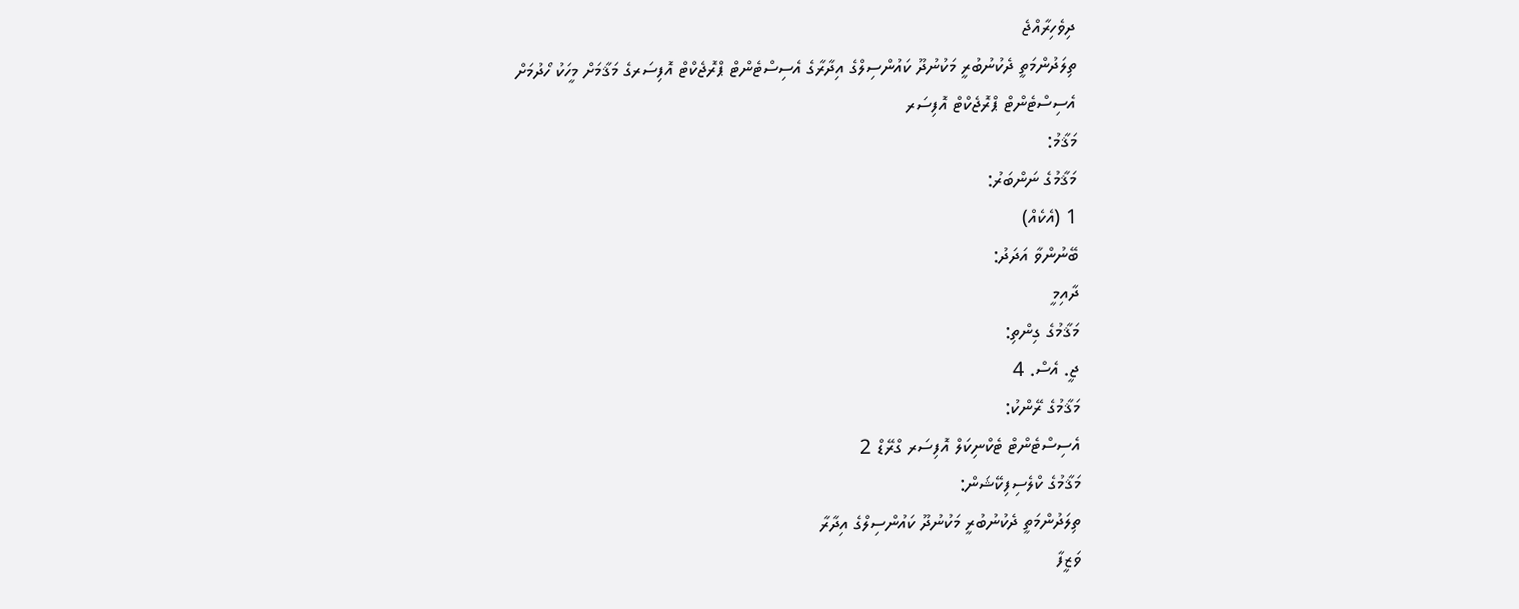ދިވެހިރާއްޖެ
ތިލަދުންމަތީ ދެކުނުބުރީ މަކުނުދޫ ކައުންސިލްގެ އިދާރާގެ އެސިސްޓެންޓް ޕްރޮޖެކްޓް އޮފިސަރގެ މަޤާމަށް މީހަކު ހޯދުމަށް
އެސިސްޓެންޓް ޕްރޮޖެކްޓް އޮފިސަރ
މަޤާމު:
މަޤާމުގެ ނަންބަރު:
1 (އެކެއް)
ބޭނުންވާ އަދަދު:
ދާއިމީ
މަޤާމުގެ ގިންތި:
ޖީ. އެސް. 4
މަޤާމުގެ ރޭންކު:
އެސިސްޓެންޓް ޓެކްނިކަލް އޮފިސަރ ގްރޭޑް 2
މަޤާމުގެ ކްލެސިފިކޭޝަން:
ތިލަދުންމަތީ ދެކުނުބުރީ މަކުނުދޫ ކައުންސިލްގެ އިދާރާ
ވަޒީފާ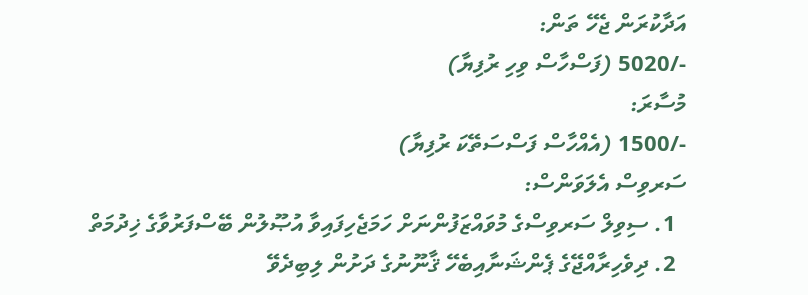އަދާކުރަން ޖެހޭ ތަން:
-/5020 (ފަސްހާސް ވިހި ރުފިޔާ)
މުސާރަ:
-/1500 (އެއްހާސް ފަސްސަތޭކަ ރުފިޔާ)
ސަރވިސް އެލަވަންސް:
  1. ސިވިލް ސަރވިސްގެ މުވައްޒަފުންނަށް ހަމަޖެހިފައިވާ އުޞޫލުން ބޭސްފަރުވާގެ ޚިދުމަތް
  2. ދިވެހިރާއްޖޭގެ ޕެންޝަނާއިބެހޭ ޤާނޫނުގެ ދަށުން ލިބިދެވޭ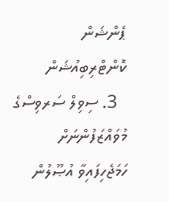ޕެންޝަން ކޮންޓްރިބިއުޝަން
  3. ސިވިލް ސަރވިސްގެ މުވައްޒަފުންނަށް ހަމަޖެހިފައިވާ އުޞޫލުން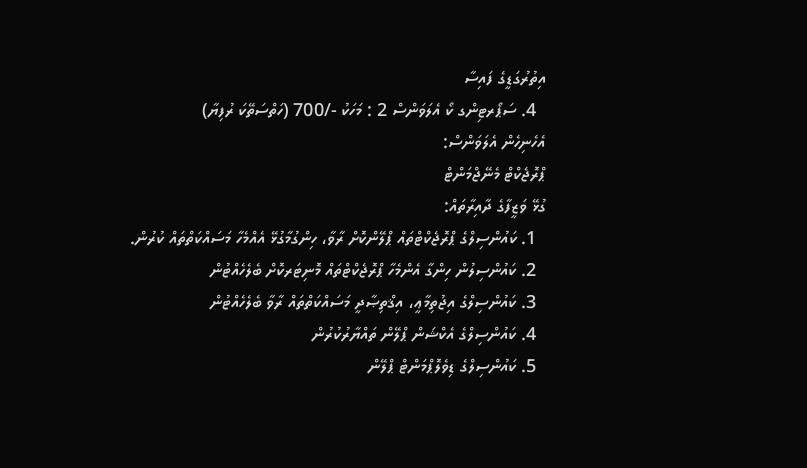އިތުރުގަޑީގެ ފައިސާ
  4. ސަޕޯރޓިންގ ކޯ އެލަވަންސް 2 : މަހަކު -/700 (ހަތްސަތޭކަ ރުފިޔާ)
އެހެނިހެން އެލަވަންސް:
ޕްރޮޖެކްޓް މެނޭޖްމަންޓް
ގުޅޭ ވަޒީފާގެ ދާއިރާތައް:
  1. ކައުންސިލްގެ ޕްރޮޖެކްޓްތައް ޕްލޭންކޮށް ރާވާ، ހިންގުމާގުޅޭ އެއްމެހާ މަސައްކަތްތައް ކުރުން.
  2. ކައުންސިލުން ހިންގާ އެންމެހާ ޕްރޮޖެކްޓްތައް މޮނިޓަރކޮށް ބެލެހެއްޓުން
  3. ކައުންސިލްގެ އިޖުތިމާޢީ، އިޤްތިޞާދީ މަސައްކަތްތައް ރާވާ ބެލެހެއްޓުން
  4. ކައުންސިލްގެ އެކްޝަން ޕްލޭން ތައްޔާރުކުރުން
  5. ކައުންސިލްގެ ޑިވެލޮޕްމަންޓް ޕްލޭން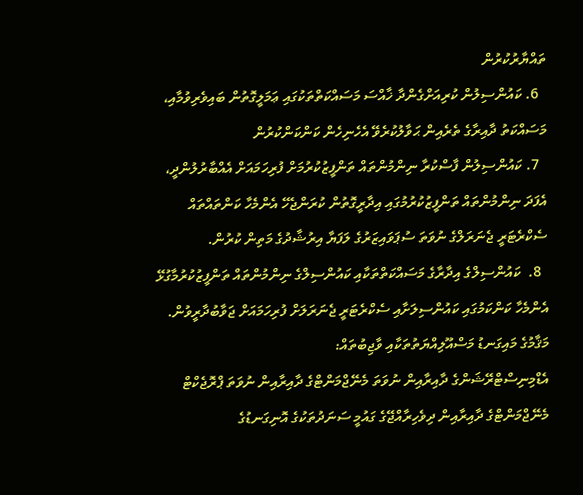ތައްޔާރުކުރުން
  6. ކައުންސިލުން ކުރިއަށްގެންދާ ޚާއްސަ މަސައްކަތްތަކުގައި ޢަމަލީގޮތުން ބައިވެރިވުމާއި، މަސައްކަތު ދާއިރާގެ ތެރެއިން ޙަވާލުކުރެވޭ އެހެނިހެން ކަންކަންކުރުން
  7. ކައުންސިލުން ފާސްކުރާ ނިންމުންތައް ތަންފީޒުކުރުމަށް ފުރިހަމައަށް އެއްބާރުލުންދީ، އެފަދަ ނިންމުންތައް ތަންފީޒުކުރުމުގައި އިދާރީގޮތުން ކުރަންޖެހޭ އެންމެހާ ކަންތައްތައް ސެކްރެޓަރީ ޖެނަރަލްގެ ނުވަތަ ސުޕަވައިޒަރުގެ ލަފަޔާ އިރުޝާދުގެ މަތިން ކުރުން.
  8.  ކައުންސިލްގެ އިދާރާގެ މަސައްކަތްތަކާއި ކައުންސިލްގެ ނިންމުންތައް ތަންފީޒުކުރުމާގުޅޭ އެންމެހާ ކަންކަމުގައި ކައުންސިލަށާއި ސެކްރެޓަރީ ޖެނަރަލަށް ފުރިހަމައަށް ޖަވާބުދާރީވުން.
މަޤާމުގެ މައިގަނޑު މަސްއޫލިއްޔަތުތަކާއި ވާޖިބުތައް:
އެޑްމިނިސްޓްރޭޝަންގެ ދާއިރާއިން ނުވަތަ މެނޭޖްމަންޓްގެ ދާއިރާއިން ނުވަތަ ޕްރޮޖެކްޓް މެނޭޖްމަންޓްގެ ދާއިރާއިން ދިވެހިރާއްޖޭގެ ގައުމީ ސަނަދުތަކުގެ އޮނިގަނޑުގެ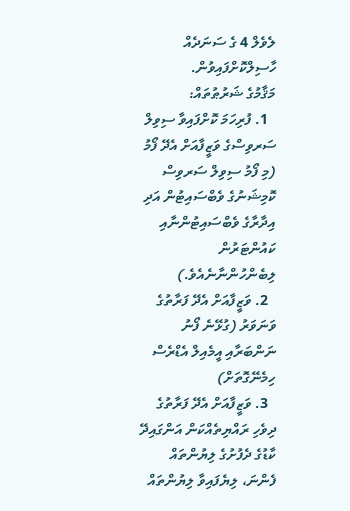ލެވެލް 4 ގެ ސަނަދެއް ހާސިލްކޮށްފައިވުން.
މަޤާމުގެ ޝަރުޠުތައް:
  1. ފުރިހަމަ ކޮށްފައިވާ ސިވިލް ސަރވިސްގެ ވަޒީފާއަށް އެދޭ ފޯމު (މި ފޯމު ސިވިލް ސަރވިސް ކޮމިޝަނުގެ ވެބްސައިޓުން އަދި އިދާރާގެ ވެބްސައިޓުންނާއި ކައުންޓަރުން ލިބެންހުންނާނެއެވެ.)
  2. ވަޒީފާއަށް އެދޭ ފަރާތުގެ ވަނަވަރު (ގުޅޭނެ ފޯނު ނަންބަރާއި އީމެއިލް އެޑްރެސް ހިމެނޭގޮތަށް)
  3. ވަޒީފާއަށް އެދޭ ފަރާތުގެ ދިވެހި ރައްޔިތެއްކަން އަންގައިދޭ ކާޑުގެ ދެފުށުގެ ލިޔުންތައް ފެންނަ، ލިޔެފައިވާ ލިޔުންތައް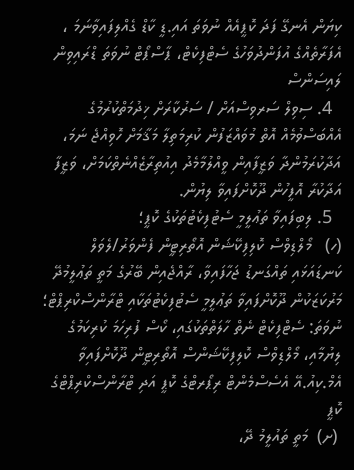ކިޔަން އެނގޭ ފަދަ ކޮޕީއެއް ނުވަތަ އައި.ޑީ ކާޑް ގެއްލިފައިވާނަމަ ، އެފަރާތެއްގެ އުފަންދުވަހުގެ ސެޓްފިކެޓް، ޕާސްޕޯޓް ނުވަތަ ޑްރައިވިން ލައިސަންސް
  4. ސިވިލް ސަރވިސްއަށް / ސަރުކާރަށް ޚިދުމަތްކުރުމުގެ އެއްބަސްވުމެއް އޮތް މުވައްޒަފުން ކުރިމަތިލާ މަޤާމަށް ހޮވިއްޖެ ނަމަ، އަދާކުރަމުންދާ ވަޒީފާއިން ވީއްލުމާމެދު އިއުތިރާޒެއްނެތްކަމަށް، ވަޒީފާ އަދާކުރާ އޮފީހުން ދޫކޮށްފައިވާ ލިޔުން.
  5. ލިބިފައިވާ ތަޢުލީމީ ސެޓުފިކެޓުތަކުގެ ކޮޕީ؛
(ހ)   މޯލްޑިވްސް ކޮލިފިކޭޝަން އޮތޯރިޓީން ފެންވަރު/ލެވަލް ކަނޑައަޅައި ތައްގަނޑު ޖަހާފައިވާ، ރާއްޖެއިން ބޭރުގެ މަތީ ތަޢުލީމުދޭ މަރުކަޒަކުން ދޫކޮށްފައިވާ ތަޢުލީމީ ސެޓުފިކެޓުތަކާއި ޓްރާންސްކްރިޕްޓް؛ ނުވަތަ: ސެޓްފިކެޓް ނެތް ހާލަތްތަކުގައި، ކޯސް ފުރިހަމަ ކުރިކަމުގެ ލިޔުމާއި، މޯލްޑިވްސް ކޮލިފިކޭޝަންސް އޮތޯރިޓީން ދޫކޮށްފައިވާ އެމް.ކިއު.އޭ އެސެސްމެންޓް ރިޕޯރޓްގެ ކޮޕީ އަދި ޓްރާންސްކްރިޕްޓްގެ ކޮޕީ
 (ށ)  މަތީ ތައުލީމު ދޭ،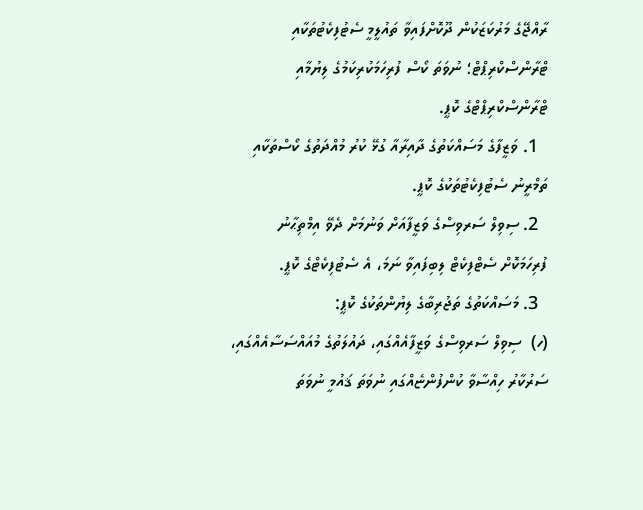ރާއްޖޭގެ މަރުކަޒަކުން ދޫކޮށްފައިވާ ތައުލީމީ ސެޓުފިކެޓުތަކާއި ޓްރާންސްކްރިޕްޓް؛ ނުވަތަ ކޯސް ފުރިހަމަކުރިކަމުގެ ލިޔުމާއި ޓްރާންސްކްރިޕްޓްގެ ކޮޕީ.
  1. ވަޒީފާގެ މަސައްކަތުގެ ދާއިރާއާ ގުޅޭ ކުރު މުއްދަތުގެ ކޯސްތަކާއި ތަމްރީނު ސެޓުފިކެޓުތަކުގެ ކޮޕީ.
  2. ސިވިލް ސަރވިސްގެ ވަޒީފާއަށް ވަނުމަށް ދެވޭ އިމްތިޙާނު ފުރިހަމަކޮށް ސެޓްފިކެޓް ލިބިފައިވާ ނަމަ، އެ ސެޓުފިކެޓްގެ ކޮޕީ.
  3. މަސައްކަތުގެ ތަޖުރިބާގެ ލިޔުންތަކުގެ ކޮޕީ:
(ހ)  ސިވިލް ސަރވިސްގެ ވަޒީފާއެއްގައި، ދައުލަތުގެ މުއައްސަސާއެއްގައި، ސަރުކާރު ހިއްސާވާ ކުންފުންޏެއްގައި ނުވަތަ ޤައުމީ ނުވަތަ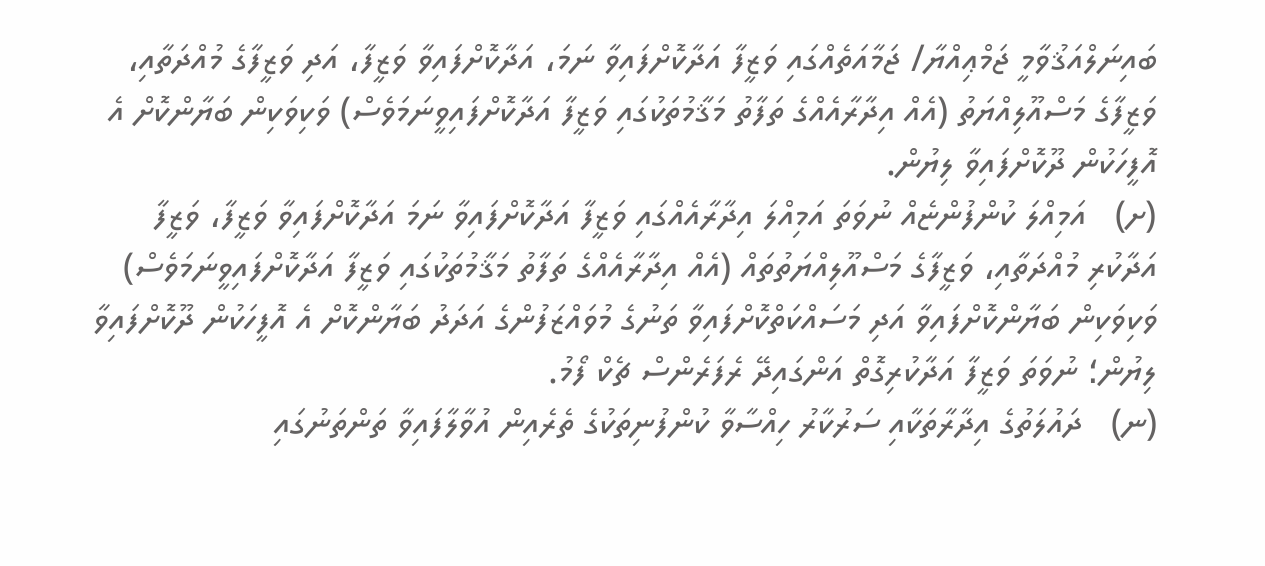ބައިނަލްއަޤުވާމީ ޖަމްޢިއްޔާ/ ޖަމާއަތެއްގައި ވަޒީފާ އަދާކޮށްފައިވާ ނަމަ، އަދާކޮށްފައިވާ ވަޒީފާ، އަދި ވަޒީފާގެ މުއްދަތާއި، ވަޒީފާގެ މަސްއޫލިއްޔަތު (އެއް އިދާރާއެއްގެ ތަފާތު މަޤާމުތަކުގައި ވަޒީފާ އަދާކޮށްފައިވީނަމަވެސް) ވަކިވަކިން ބަޔާންކޮށް އެ އޮފީހަކުން ދޫކޮށްފައިވާ ލިޔުން.
(ށ)   އަމިއްލަ ކުންފުންޏެއް ނުވަތަ އަމިއްލަ އިދާރާއެއްގައި ވަޒީފާ އަދާކޮށްފައިވާ ނަމަ އަދާކޮށްފައިވާ ވަޒީފާ، ވަޒީފާ އަދާކުރި މުއްދަތާއި، ވަޒީފާގެ މަސްއޫލިއްޔަތުތައް (އެއް އިދާރާއެއްގެ ތަފާތު މަޤާމުތަކުގައި ވަޒީފާ އަދާކޮށްފައިވީނަމަވެސް) ވަކިވަކިން ބަޔާންކޮށްފައިވާ އަދި މަސައްކަތްކޮށްފައިވާ ތަނުގެ މުވައްޒަފުންގެ އަދަދު ބަޔާންކޮށް އެ އޮފީހަކުން ދޫކޮށްފައިވާ ލިޔުން؛ ނުވަތަ ވަޒީފާ އަދާކުރިގޮތް އަންގައިދޭ ރެފަރެންސް ޗެކް ފޯމު.
(ނ)   ދައުލަތުގެ އިދާރާތަކާއި ސަރުކާރު ހިއްސާވާ ކުންފުނިތަކުގެ ތެރެއިން އުވާލާފައިވާ ތަންތަނުގައި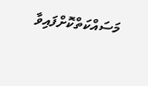މަސައްކަތްކޮށްފައިވާ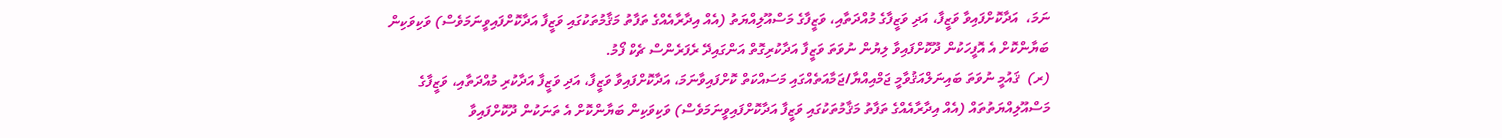ނަމަ،  އަދާކޮށްފައިވާ ވަޒީފާ، އަދި ވަޒީފާގެ މުއްދަތާއި، ވަޒީފާގެ މަސްއޫލިއްޔަތު (އެއް އިދާރާއެއްގެ ތަފާތު މަޤާމުތަކުގައި ވަޒީފާ އަދާކޮށްފައިވީނަމަވެސް) ވަކިވަކިން ބަޔާންކޮށް އެ އޮފީހަކުން ދޫކޮށްފައިވާ ލިޔުން ނުވަތަ ވަޒީފާ އަދާކުރިގޮތް އަންގައިދޭ ރެފަރެންސް ޗެކް ފޯމު.
(ރ)  ޤައުމީ ނުވަތަ ބައިނަލްއަޤުވާމީ ޖަމްއިއްޔާ/ޖަމާއަތެއްގައި މަސައްކަތް ކޮށްފައިވާނަމަ، އަދާކޮށްފައިވާ ވަޒީފާ، އަދި ވަޒީފާ އަދާކުރި މުއްދަތާއި، ވަޒީފާގެ މަސްއޫލިއްޔަތުތައް (އެއް އިދާރާއެއްގެ ތަފާތު މަޤާމުތަކުގައި ވަޒީފާ އަދާކޮށްފައިވީނަމަވެސް) ވަކިވަކިން ބަޔާންކޮށް އެ ތަނަކުން ދޫކޮށްފައިވާ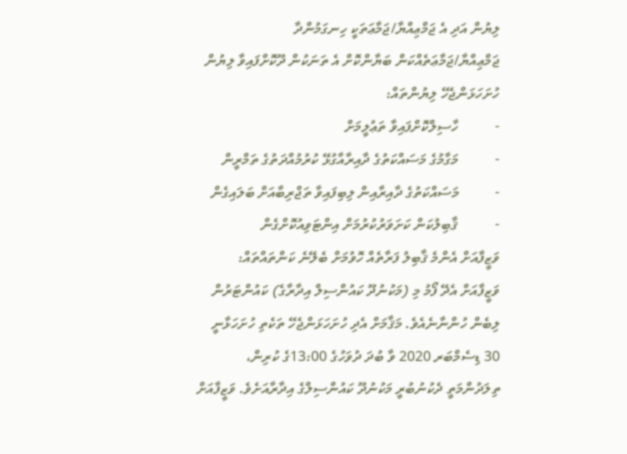ލިޔުން އަދި އެ ޖަމްޢިއްޔާ/ޖަމާޢަތަކީ ހިނގަމުންދާ ޖަމްޢިއްޔާ/ޖަމާޢަތެއްކަން ބަޔާންކޮށް އެ ތަނަކުން ދޫކޮށްފައިވާ ލިޔުން
ހުށަހަޅަންޖެހޭ ލިޔުންތައް:
-          ހާސިލްކޮށްފައިވާ ތަޢުލީމަށް
-          މަގާމުގެ މަސައްކަތުގެ ދާއިރާއާގުޅޭ ކުރުމުއްދަތުގެ ތަމްރީން
-          މަސައްކަތުގެ ދާއިރާއިން ލިބިފައިވާ ތަޖްރިބާއަށް ބަލައިގެން
-          ޤާބިލުކަން ކަށަވަރުކުރުމަށް އިންޓަވިއުކޮށްގެން
ވަޒީފާއަށް އެންމެ ޤާބިލު ފަރާތެއް ހޮވުމަށް ބެލޭނެ ކަންތައްތައް:
ވަޒީފާއަށް އެދޭ ފޯމު މި (މަކުނުދޫ ކައުންސިލް އިދާރާގެ) ކައުންޓަރުން ލިބެން ހުންނާނެއެވެ. މަޤާމަށް އެދި ހުށަހަޅަންޖެހޭ ތަކެތި ހުށަހަޅާނީ 30 ޑިސެމްބަރ 2020 ވާ ބުދަ ދުވަހުގެ 13:00ގެ ކުރިން، ތިލަދުންމަތީ ދެކުނުބުރީ މަކުނުދޫ ކައުންސިލްގެ އިދާރާއަށެވެ. ވަޒީފާއަށް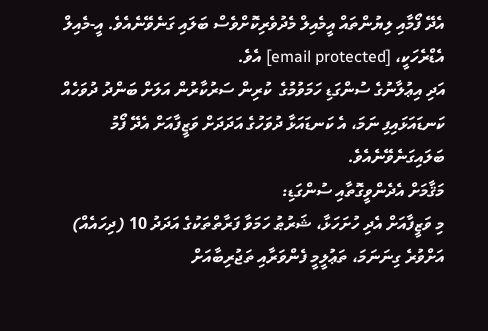އެދޭ ފޯމާއި ލިޔުންތައް އީމެއިލް މެދުވެރިކޮށްވެސް ބަލައި ގަނެވޭނެއެވެ. އީ-މެއިލް އެޑްރެހަކީ، [email protected] އެވެ.
އަދި އިޢުލާނުގެ ސުންގަޑި ހަމަވުމުގެ  ކުރިން ސަރުކާރުން އަލަށް ބަންދު ދުވަހެއް ކަނޑައަޅައިފި ނަމަ، އެ ކަނޑައަޅާ ދުވަހުގެ އަދަދަށް ވަޒީފާއަށް އެދޭ ފޯމު ބަލައިގަނެވޭނެއެވެ.
މަޤާމަށް އެދެންވީގޮތާއި ސުންގަޑި:
މި ވަޒީފާއަށް އެދި ހުށަހަޅާ، ޝަރުޠު ހަމަވާ ފަރާތްތަކުގެ އަދަދު 10 (ދިހައެއް) އަށްވުރެ ގިނަނަމަ، ތަޢުލީމީ ފެންވަރާއި ތަޖުރިބާއަށް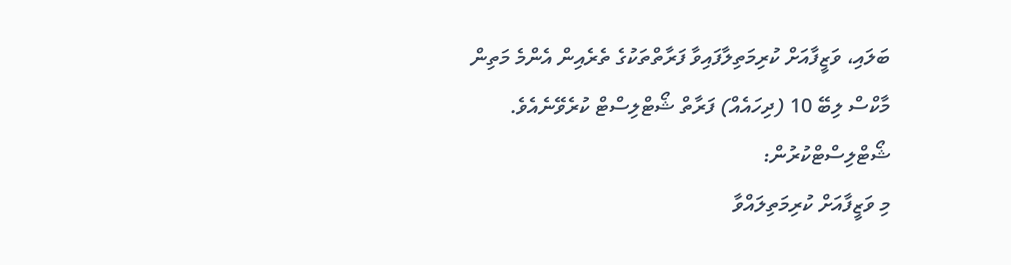ބަލައި، ވަޒީފާއަށް ކުރިމަތިލާފައިވާ ފަރާތްތަކުގެ ތެރެއިން އެންމެ މަތިން މާކްސް ލިބޭ 10 (ދިހައެއް) ފަރާތް ޝޯޓްލިސްޓް ކުރެވޭނެއެވެ.
ޝޯޓްލިސްޓްކުރުން:
މި ވަޒީފާއަށް ކުރިމަތިލައްވާ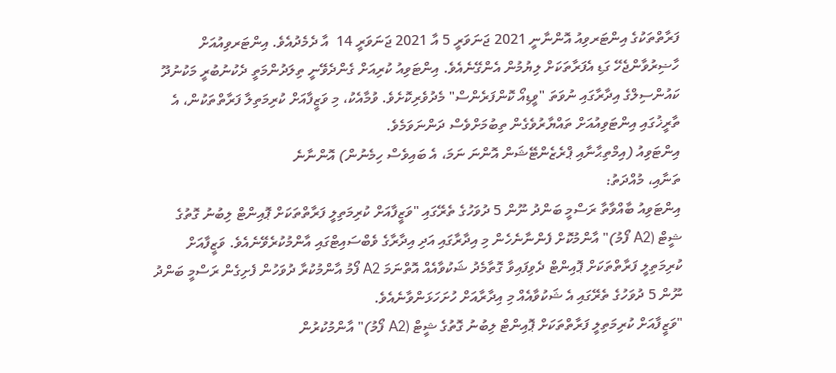ފަރާތްތަކުގެ އިންޓަރވިއު އޮންނާނީ 2021 ޖަނަވަރީ 5 އާ 2021 ޖަނަވަރީ 14  އާ ދެމެދުއެވެ. އިންޓަރވިއުއަށް ހާޟިރުވާންޖެހޭ ގަޑި އެފަރާތަކަށް ލިޔުމުން އެންގޭނެއެވެ. އިންޓަވިއު ކުރިއަށް ގެންދެވޭނީ ތިލަދުންމަތީ ދެކުނުބުރީ މަކުނުދޫ ކައުންސިލްގެ އިދާރާގައި ނުވަތަ "ވީޑިއޯ ކޮންފަރެންސް" މެދުވެރިކޮށެވެ. ވުމާއެކު، މި ވަޒީފާއަށް ކުރިމަތިލާ ފަރާތްތަކުން، އެ ތާރީޚުގައި އިންޓަވިއުއަށް ތައްޔާރުވެގެން ތިބުމަށްވެސް ދަންނަވަމެވެ.
އިންޓަވިއު (އިމްތިޙާނާއި ޕްރެޒެންޓޭޝަން އޮންނަ ނަމަ، އެ ބައިވެސް ހިމެނުން) އޮންނާނެ
ތަނާއި، މުއްދަތު:
އިންޓަވިއު ބާއްވާތާ ރަސްމީ ބަންދު ނޫން 5 ދުވަހުގެ ތެރޭގައި "ވަޒީފާއަށް ކުރިމަތިލީ ފަރާތްތަކަށް ޕޮއިންޓް ލިބުނު ގޮތުގެ ޝީޓް (A2 ފޯމު)" އާންމުކޮށް ފެންނާނެހެން މި އިދާރާގައި އަދި އިދާރާގެ ވެބްސައިޓްގައި އާންމުކުރެވޭނެއެވެ. ވަޒީފާއަށް ކުރިމަތިލީ ފަރާތްތަކަށް ޕޮއިންޓް ދެވިފައިވާ ގޮތާމެދު ޝަކުވާއެއް އޮތްނަމަ A2 ފޯމު އާންމުކުރާ ދުވަހުން ފެށިގެން ރަސްމީ ބަންދު ނޫން 5 ދުވަހުގެ ތެރޭގައި އެ ޝަކުވާއެއް މި އިދާރާއަށް ހުށަހަޅަންވާނެއެވެ.
"ވަޒީފާއަށް ކުރިމަތިލީ ފަރާތްތަކަށް ޕޮއިންޓް ލިބުނު ގޮތުގެ ޝީޓް (A2 ފޯމު)" އާންމުކުރުން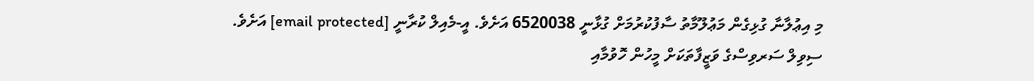މި އިޢުލާނާ ގުޅިގެން މަޢުލޫމާތު ސާފުކުރުމަށް ގުޅާނީ 6520038 އަށެވެ. އީ-މެއިލް ކުރާނީ [email protected] އަށެވެ.
ސިވިލް ސަރވިސްގެ ވަޒީފާތަކަށް މީހުން ހޮވުމާއި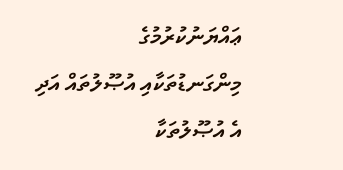ޢައްޔަނުކުރުމުގެ މިންގަނޑުތަކާއި އުޞޫލުތައް އަދި އެ އުޞޫލުތަކާ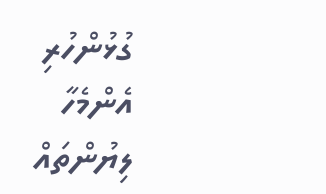ގުޅުންހުރި އެންމެހާ ލިޔުންތައް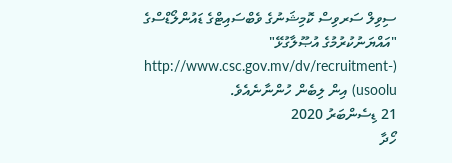ސިވިލް ސަރވިސް ކޮމިޝަނުގެ ވެބްސައިޓްގެ ޑައުންލޯޑްސްގެ "އައްޔަނުކުރުމުގެ އުޞޫލާގުޅޭ" (http://www.csc.gov.mv/dv/recruitment-usoolu) އިން ލިބެން ހުންނާނެއެވެ.
21 ޑިސެންބަރު 2020
ހޯދާ